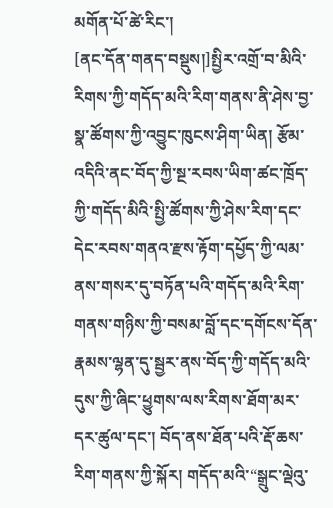མགོན་པོ་ཚེ་རིང་།
[ནང་དོན་གནད་བསྡུས།]སྤྱིར་འགྲོ་བ་མིའི་རིགས་ཀྱི་གདོད་མའི་རིག་གནས་ནི་ཤེས་བྱ་སྣ་ཚོགས་ཀྱི་འབྱུང་ཁུངས་ཤིག་ཡིན། རྩོམ་འདིའི་ནང་བོད་ཀྱི་སྔ་རབས་ཡིག་ཚང་ཁྲོད་ཀྱི་གདོད་མིའི་སྤྱི་ཚོགས་ཀྱི་ཤེས་རིག་དང་དེང་རབས་གནའ་རྫས་རྟོག་དཔྱོད་ཀྱི་ལམ་ནས་གསར་དུ་བཏོན་པའི་གདོད་མའི་རིག་གནས་གཉིས་ཀྱི་བསམ་བློ་དང་དགོངས་དོན་རྣམས་ལྷན་དུ་སྦྱར་ནས་བོད་ཀྱི་གདོད་མའི་དུས་ཀྱི་ཞིང་ཕྱུགས་ལས་རིགས་ཐོག་མར་དར་ཚུལ་དང་། བོད་ནས་ཐོན་པའི་རྡོ་ཆས་རིག་གནས་ཀྱི་སྐོར། གདོད་མའི་“སྒྲུང་ལྡེའུ་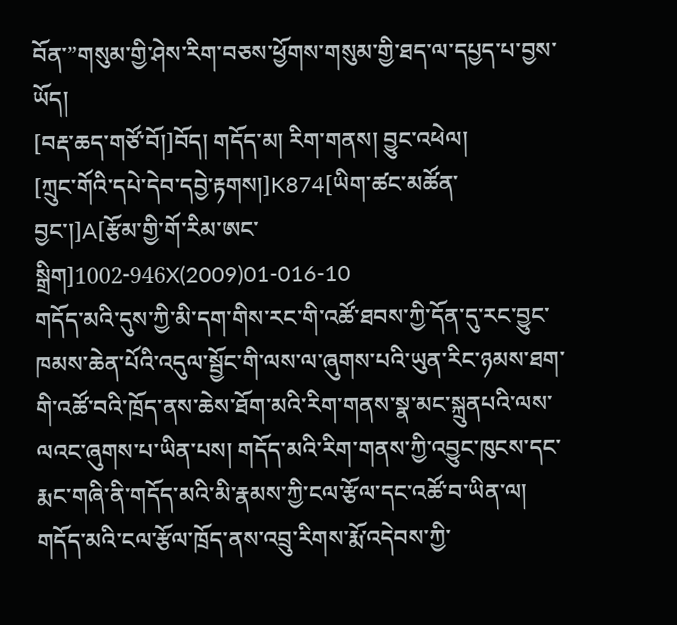བོན་”གསུམ་གྱི་ཤེས་རིག་བཅས་ཕྱོགས་གསུམ་གྱི་ཐད་ལ་དཔྱད་པ་བྱས་ཡོད།
[བརྡ་ཆད་གཙོ་བོ།]བོད། གདོད་མ། རིག་གནས། བྱུང་འཕེལ།
[ཀྲུང་གོའི་དཔེ་དེབ་དབྱེ་རྟགས།]K874[ཡིག་ཚང་མཚོན་བྱང་།]A[རྩོམ་གྱི་གོ་རིམ་ཨང་སྒྲིག]1002-946X(2009)01-016-10
གདོད་མའི་དུས་ཀྱི་མི་དག་གིས་རང་གི་འཚོ་ཐབས་ཀྱི་དོན་དུ་རང་བྱུང་ཁམས་ཆེན་པོའི་འདུལ་སྦྱོང་གི་ལས་ལ་ཞུགས་པའི་ཡུན་རིང་ཉམས་ཐག་གི་འཚོ་བའི་ཁྲོད་ནས་ཆེས་ཐོག་མའི་རིག་གནས་སྣ་མང་སྐྲུནཔའི་ལས་ལའང་ཞུགས་པ་ཡིན་པས། གདོད་མའི་རིག་གནས་ཀྱི་འབྱུང་ཁུངས་དང་རྨང་གཞི་ནི་གདོད་མའི་མི་རྣམས་ཀྱི་ངལ་རྩོལ་དང་འཚོ་བ་ཡིན་ལ། གདོད་མའི་ངལ་རྩོལ་ཁྲོད་ནས་འབྲུ་རིགས་རྨོ་འདེབས་ཀྱི་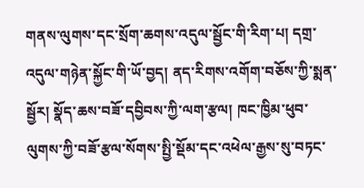གནས་ལུགས་དང་སྲོག་ཆགས་འདུལ་སྦྱོང་གི་རིག་པ། དགྲ་འདུལ་གཉེན་སྐྱོང་གི་ཡོ་བྱད། ནད་རིགས་འགོག་བཅོས་ཀྱི་སྨན་སྦྱོར། སྣོད་ཆས་བཟོ་དབྱིབས་ཀྱི་ལག་རྩལ། ཁང་ཁྱིམ་ཕུབ་ལུགས་ཀྱི་བཟོ་རྩལ་སོགས་སྤྱི་སྡོམ་དང་འཕེལ་རྒྱས་སུ་བཏང་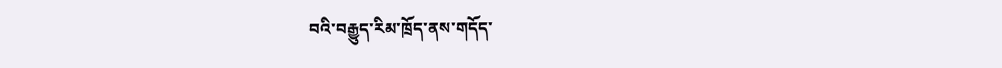བའི་བརྒྱུད་རིམ་ཁྲོད་ནས་གདོད་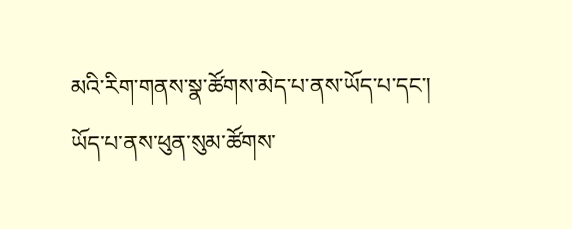མའི་རིག་གནས་སྣ་ཚོགས་མེད་པ་ནས་ཡོད་པ་དང་། ཡོད་པ་ནས་ཕུན་སུམ་ཚོགས་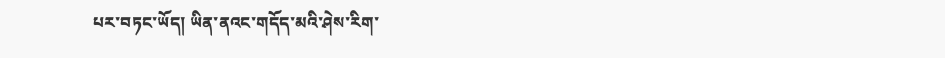པར་བཏང་ཡོད། ཡིན་ནའང་གདོད་མའི་ཤེས་རིག་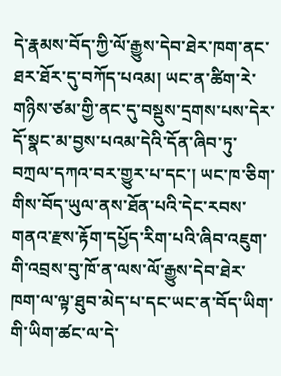དེ་རྣམས་བོད་ཀྱི་ལོ་རྒྱུས་དེབ་ཐེར་ཁག་ནང་ཐར་ཐོར་དུ་བཀོད་པའམ། ཡང་ན་ཚིག་རེ་གཉིས་ཙམ་གྱི་ནང་དུ་བསྡུས་དྲགས་པས་དེར་དོ་སྣང་མ་བྱས་པའམ་དེའི་དོན་ཞིབ་ཏུ་བཀྲལ་དཀའ་བར་གྱུར་པ་དང་། ཡང་ཁ་ཅིག་གིས་བོད་ཡུལ་ནས་ཐོན་པའི་དེང་རབས་གནའ་རྫས་རྟོག་དཔྱོད་རིག་པའི་ཞིབ་འཇུག་གི་འབྲས་བུ་ཁོ་ན་ལས་ལོ་རྒྱུས་དེབ་ཐེར་ཁག་ལ་ལྟ་ཐུབ་མེད་པ་དང་ཡང་ན་བོད་ཡིག་གི་ཡིག་ཚང་ལ་དེ་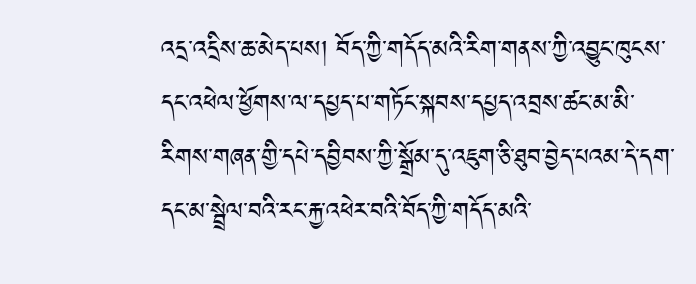འདྲ་འདྲིས་ཆ་མེད་པས། བོད་ཀྱི་གདོད་མའི་རིག་གནས་ཀྱི་འབྱུང་ཁུངས་དང་འཕེལ་ཕྱོགས་ལ་དཔྱད་པ་གཏོང་སྐབས་དཔྱད་འབྲས་ཚང་མ་མི་རིགས་གཞན་གྱི་དཔེ་དབྱིབས་ཀྱི་སྒྲོམ་དུ་འཇུག་ཅི་ཐུབ་བྱེད་པའམ་དེ་དག་དང་མ་སྦྲེལ་བའི་རང་རྐྱ་འཕེར་བའི་བོད་ཀྱི་གདོད་མའི་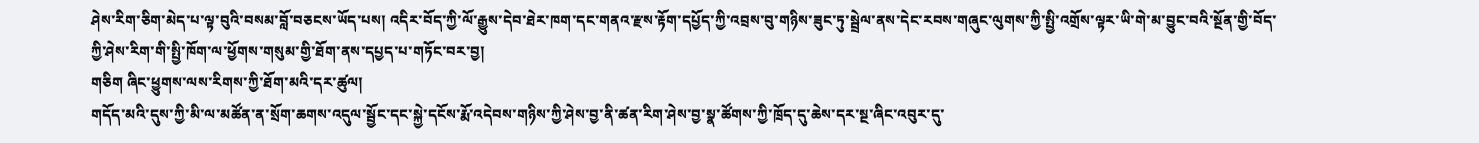ཤེས་རིག་ཅིག་མེད་པ་ལྟ་བུའི་བསམ་བློ་བཅངས་ཡོད་པས། འདིར་བོད་ཀྱི་ལོ་རྒྱུས་དེབ་ཐེར་ཁག་དང་གནའ་རྫས་རྟོག་དཔྱོད་ཀྱི་འབྲས་བུ་གཉིས་ཟུང་ཏུ་སྦྲེལ་ནས་དེང་རབས་གཞུང་ལུགས་ཀྱི་སྤྱི་འགྲོས་ལྟར་ཡི་གེ་མ་བྱུང་བའི་སྔོན་གྱི་བོད་ཀྱི་ཤེས་རིག་གི་སྤྱི་ཁོག་ལ་ཕྱོགས་གསུམ་གྱི་ཐོག་ནས་དཔྱད་པ་གཏོང་བར་བྱ།
གཅིག ཞིང་ཕྱུགས་ལས་རིགས་ཀྱི་ཐོག་མའི་དར་ཚུལ།
གདོད་མའི་དུས་ཀྱི་མི་ལ་མཚོན་ན་སྲོག་ཆགས་འདུལ་སྦྱོང་དང་སྐྱེ་དངོས་རྨོ་འདེབས་གཉིས་ཀྱི་ཤེས་བྱ་ནི་ཚན་རིག་ཤེས་བྱ་སྣ་ཚོགས་ཀྱི་ཁྲོད་དུ་ཆེས་དར་སྔ་ཞིང་འབུར་དུ་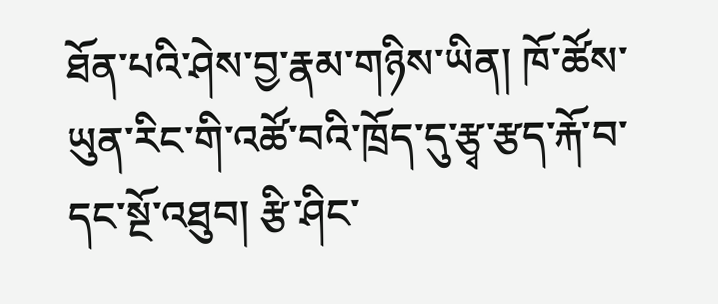ཐོན་པའི་ཤེས་བྱ་རྣམ་གཉིས་ཡིན། ཁོ་ཚོས་ཡུན་རིང་གི་འཚོ་བའི་ཁྲོད་དུ་རྩྭ་རྩད་རྐོ་བ་དང་སྔོ་འཐུབ། རྩི་ཤིང་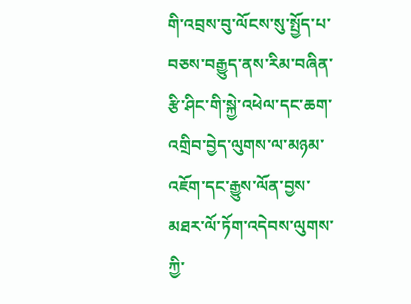གི་འབྲས་བུ་ལོངས་སུ་སྤྱོད་པ་བཅས་བརྒྱུད་ནས་རིམ་བཞིན་རྩི་ཤིང་གི་སྐྱེ་འཕེལ་དང་ཆག་འགྲིབ་བྱེད་ལུགས་ལ་མཉམ་འཇོག་དང་རྒྱུས་ལོན་བྱས་མཐར་ལོ་ཏོག་འདེབས་ལུགས་ཀྱི་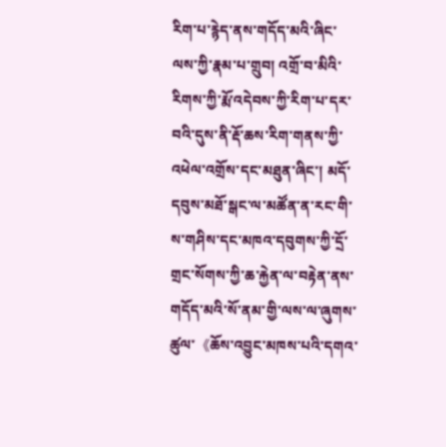རིག་པ་རྙེད་ནས་གདོད་མའི་ཞིང་ལས་ཀྱི་རྣམ་པ་གྲུབ། འགྲོ་བ་མིའི་རིགས་ཀྱི་རྨོ་འདེབས་ཀྱི་རིག་པ་དར་བའི་དུས་ནི་རྡོ་ཆས་རིག་གནས་ཀྱི་འཕེལ་འགྲོས་དང་མཐུན་ཞིང་། མདོ་དབུས་མཐོ་སྒང་ལ་མཚོན་ན་རང་གི་ས་གཤིས་དང་མཁའ་དབུགས་ཀྱི་དྲོ་གྲང་སོགས་ཀྱི་ཆ་རྐྱེན་ལ་བརྟེན་ནས་གདོད་མའི་སོ་ནམ་གྱི་ལས་ལ་ཞུགས་ཚུལ་《ཆོས་འབྱུང་མཁས་པའི་དགའ་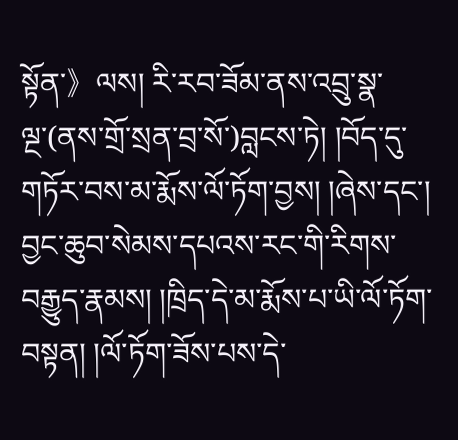སྟོན་》ལས། རི་རབ་ཟོམ་ནས་འབྲུ་སྣ་ལྔ་(ནས་གྲོ་སྲན་བྲ་སོ་)བླངས་ཏེ། །བོད་དུ་གཏོར་བས་མ་རྨོས་ལོ་ཏོག་བྱས། །ཞེས་དང་། བྱང་ཆུབ་སེམས་དཔའས་རང་གི་རིགས་བརྒྱུད་རྣམས། །ཁྲིད་དེ་མ་རྨོས་པ་ཡི་ལོ་ཏོག་བསྟན། །ལོ་ཏོག་ཟོས་པས་དེ་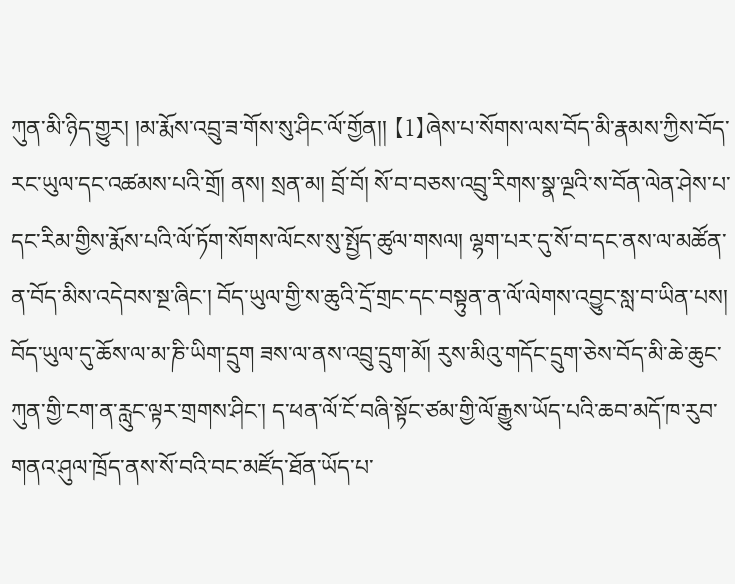ཀུན་མི་ཉིད་གྱུར། །མ་རྨོས་འབྲུ་ཟ་གོས་སུ་ཤིང་ལོ་གྱོན།། 【1】ཞེས་པ་སོགས་ལས་བོད་མི་རྣམས་ཀྱིས་བོད་རང་ཡུལ་དང་འཚམས་པའི་གྲོ། ནས། སྲན་མ། བྲོ་བོ། སོ་བ་བཅས་འབྲུ་རིགས་སྣ་ལྔའི་ས་བོན་ལེན་ཤེས་པ་དང་རིམ་གྱིས་རྨོས་པའི་ལོ་ཏོག་སོགས་ལོངས་སུ་སྤྱོད་ཚུལ་གསལ། ལྷག་པར་དུ་སོ་བ་དང་ནས་ལ་མཚོན་ན་བོད་མིས་འདེབས་སྔ་ཞིང་། བོད་ཡུལ་གྱི་ས་ཆུའི་དྲོ་གྲང་དང་བསྟུན་ན་ལོ་ལེགས་འབྱུང་སླ་བ་ཡིན་པས། བོད་ཡུལ་དུ་ཆོས་ལ་མ་ཎི་ཡིག་དྲུག ཟས་ལ་ནས་འབྲུ་དྲུག་མོ། རུས་མིའུ་གདོང་དྲུག་ཅེས་བོད་མི་ཆེ་ཆུང་ཀུན་གྱི་ངག་ན་རླུང་ལྟར་གྲགས་ཤིང་། ད་ཕན་ལོ་ངོ་བཞི་སྟོང་ཙམ་གྱི་ལོ་རྒྱུས་ཡོད་པའི་ཆབ་མདོ་ཁ་རུབ་གནའ་ཤུལ་ཁྲོད་ནས་སོ་བའི་བང་མཛོད་ཐོན་ཡོད་པ་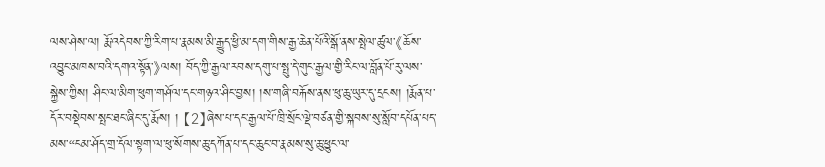ལས་ཤེས་ལ། རྨོ་འདེབས་ཀྱི་རིག་པ་རྣམས་མི་རྒྱུད་ཕྱི་མ་དག་གིས་རྒྱ་ཆེན་པོའི་སྒོ་ནས་སྤེལ་ཚུལ་《ཆོས་འབྱུང་མཁས་བའི་དགའ་སྟོན་》ལས། བོད་ཀྱི་རྒྱལ་རབས་དགུ་པ་སྤུ་དེ་གུང་རྒྱལ་གྱི་རིང་ལ་བློན་པོ་རུ་ལས་སྐྱེས་ཀྱིས། ཤིང་ལ་མིག་ཕུག་གཤོལ་དང་གཉའ་ཤིང་བྱས། །ས་གཞི་བརྐོས་ནས་ཕུ་ཆུ་ཡུར་དུ་དྲངས། །རྨོན་པ་དོར་བསྡེབས་སྤང་ཐང་ཞིང་དུ་རྨོས། ། 【2】ཞེས་པ་དང་རྒྱལ་པོ་ཁྲི་སྲོང་ལྡེ་བཙན་གྱི་སྐབས་སུ་སློབ་དཔོན་པད་མས་“ངམ་ཤོད་གྲ་དོལ་སྟག་ལ་ཕུ་སོགས་ཆུ་དཀོན་པ་དང་ཆུང་བ་རྣམས་སུ་ཆུ་ཕྱུང་ལ་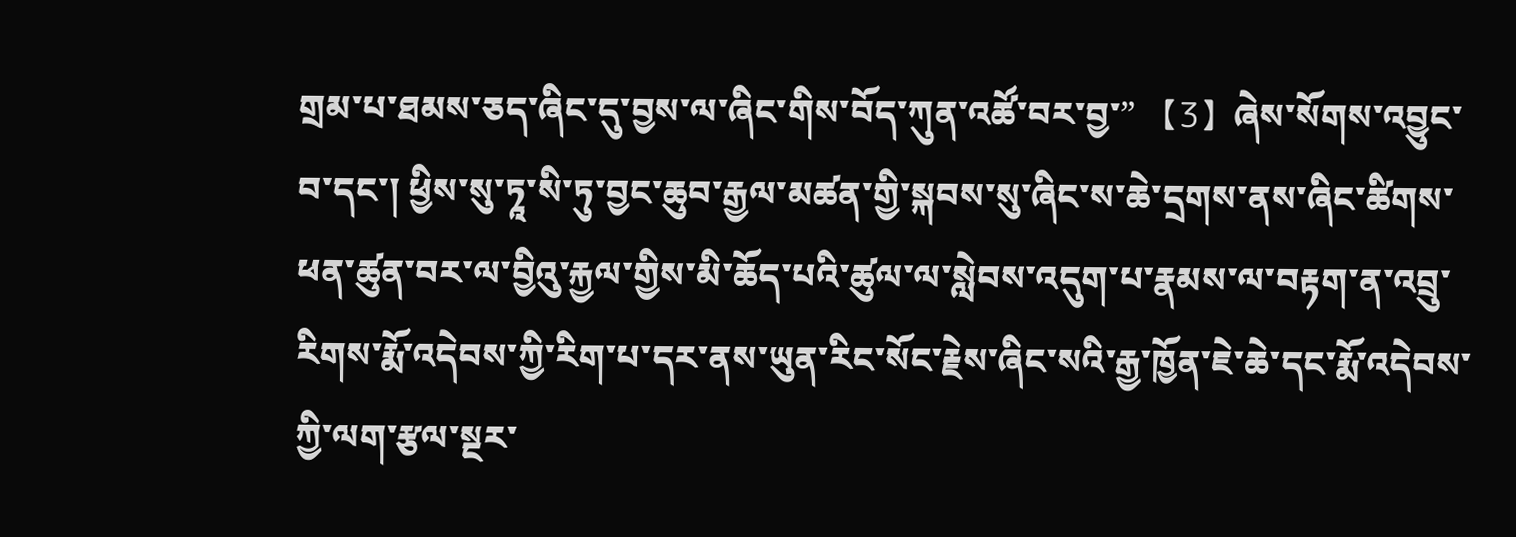གྲམ་པ་ཐམས་ཅད་ཞིང་དུ་བྱས་ལ་ཞིང་གིས་བོད་ཀུན་འཚོ་བར་བྱ་” 【3】ཞེས་སོགས་འབྱུང་བ་དང་། ཕྱིས་སུ་ཏཱ་སི་ཏུ་བྱང་ཆུབ་རྒྱལ་མཚན་གྱི་སྐབས་སུ་ཞིང་ས་ཆེ་དྲགས་ནས་ཞིང་ཚིགས་ཕན་ཚུན་བར་ལ་བྱིའུ་རྐྱལ་གྱིས་མི་ཆོད་པའི་ཚུལ་ལ་སླེབས་འདུག་པ་རྣམས་ལ་བརྟག་ན་འབྲུ་རིགས་རྨོ་འདེབས་ཀྱི་རིག་པ་དར་ནས་ཡུན་རིང་སོང་རྗེས་ཞིང་སའི་རྒྱ་ཁྱོན་ཇེ་ཆེ་དང་རྨོ་འདེབས་ཀྱི་ལག་རྩལ་སྔར་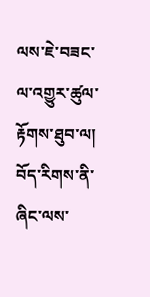ལས་ཇེ་བཟང་ལ་འགྱུར་ཚུལ་རྟོགས་ཐུབ་ལ། བོད་རིགས་ནི་ཞིང་ལས་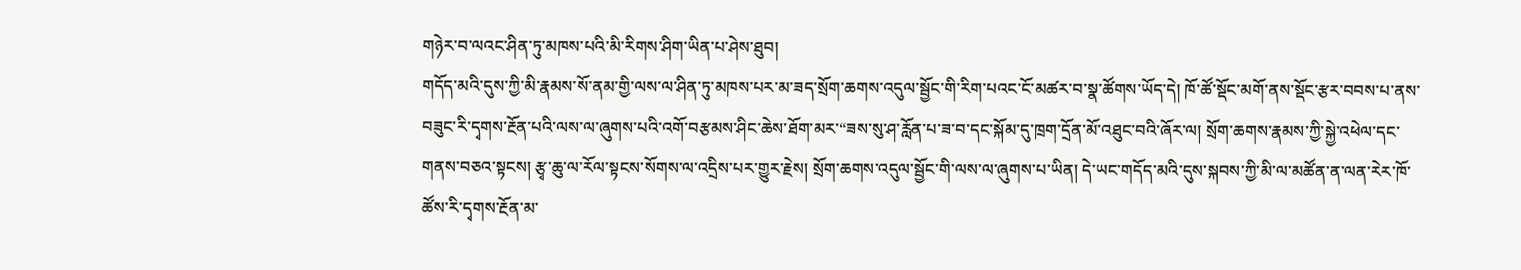གཉེར་བ་ལའང་ཤིན་ཏུ་མཁས་པའི་མི་རིགས་ཤིག་ཡིན་པ་ཤེས་ཐུབ།
གདོད་མའི་དུས་ཀྱི་མི་རྣམས་སོ་ནམ་གྱི་ལས་ལ་ཤིན་ཏུ་མཁས་པར་མ་ཟད་སྲོག་ཆགས་འདུལ་སྦྱོང་གི་རིག་པའང་ངོ་མཚར་བ་སྣ་ཚོགས་ཡོད་དེ། ཁོ་ཚོ་སྡོང་མགོ་ནས་སྡོང་རྩར་བབས་པ་ནས་བཟུང་རི་དྭགས་རྔོན་པའི་ལས་ལ་ཞུགས་པའི་འགོ་བརྩམས་ཤིང་ཆེས་ཐོག་མར་“ཟས་སུ་ཤ་རློན་པ་ཟ་བ་དང་སྐོམ་དུ་ཁྲག་དྲོན་མོ་འཐུང་བའི་ཞོར་ལ། སྲོག་ཆགས་རྣམས་ཀྱི་སྐྱེ་འཕེལ་དང་གནས་བཅའ་སྟངས། རྩྭ་ཆུ་ལ་རོལ་སྟངས་སོགས་ལ་འདྲིས་པར་གྱུར་རྗེས། སྲོག་ཆགས་འདུལ་སྦྱོང་གི་ལས་ལ་ཞུགས་པ་ཡིན། དེ་ཡང་གདོད་མའི་དུས་སྐབས་ཀྱི་མི་ལ་མཚོན་ན་ལན་རེར་ཁོ་ཚོས་རི་དྭགས་རྔོན་མ་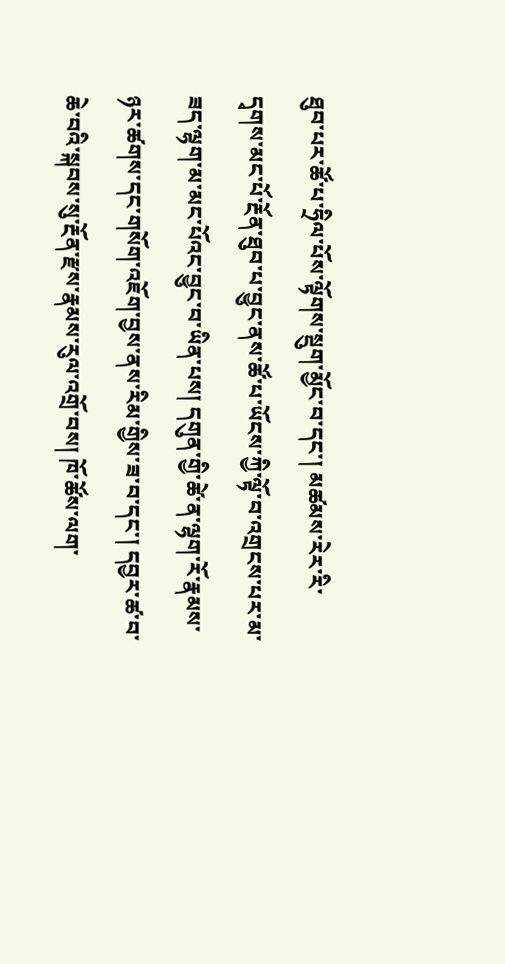ཐུབ་པར་ཚོ་པ་ཧྲིལ་པོས་ལྟོགས་སྡུག་མྱོང་བ་དང་། མཚམས་རེར་རི་དྭགས་མང་པོ་རྔོན་ཐུབ་པ་བྱུང་ནས་ཚོ་པ་ཡོངས་ཀྱི་ལྟོ་བ་འགྲངས་པར་མ་ཟད་ལྷག་མ་མང་པོའང་བྱུང་བ་ཡིན་པས། དགུན་གྱི་ཚེ་ན་ལྷག་རོ་རྣམས་ཉར་ཚགས་དང་གསོག་འཇོག་བྱས་ནས་རིམ་གྱིས་ཟ་བ་དང་། དབྱར་ཚ་བ་ཆེ་བའི་སྐབས་སུ་རྔོན་རྫས་རྣམས་རུལ་འགྲོ་བས། ཁོ་ཚོས་ལག་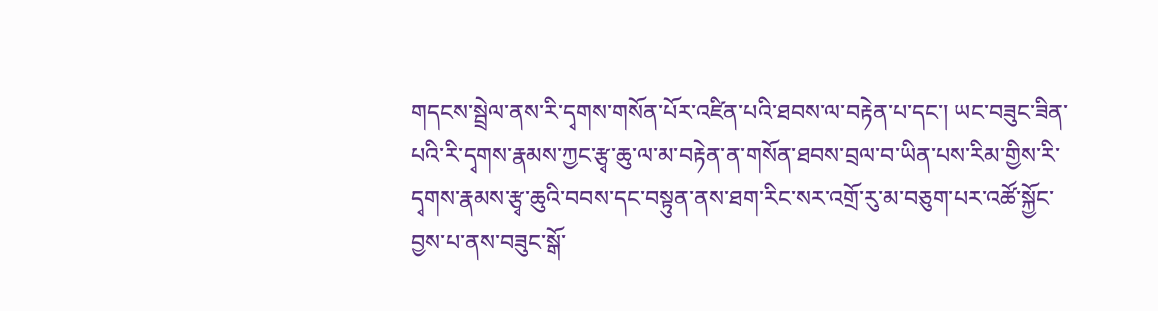གདངས་སྦྲེལ་ནས་རི་དྭགས་གསོན་པོར་འཛིན་པའི་ཐབས་ལ་བརྟེན་པ་དང་། ཡང་བཟུང་ཟིན་པའི་རི་དྭགས་རྣམས་ཀྱང་རྩྭ་ཆུ་ལ་མ་བརྟེན་ན་གསོན་ཐབས་བྲལ་བ་ཡིན་པས་རིམ་གྱིས་རི་དྭགས་རྣམས་རྩྭ་ཆུའི་བབས་དང་བསྟུན་ནས་ཐག་རིང་སར་འགྲོ་རུ་མ་བཅུག་པར་འཚོ་སྐྱོང་བྱས་པ་ནས་བཟུང་སྒོ་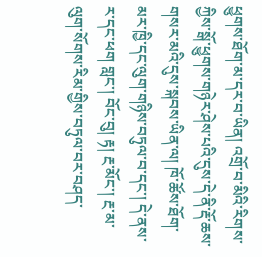ཕྱུགས་ཐོག་མ་དར་བ་ཡིན། འགྲོ་བ་མིའི་རིགས་ཀྱིས་སྒོ་ཕྱུགས་གཉེར་ཤེས་པའི་དུས་དེ་ནི་རྡོ་ཆས་གསར་མའི་དུས་སྐབས་ཡིན་ལ། ཁོ་ཚོས་ཐོག་མར་ཁྱི་དང་ལུག་གཉིས་བཏུལ་བ་དང་། དེ་ནས་ར་དང་ཕག གླང་། བོང་བུ། རྟ། རྔ་མོང་། རྔ་མ་ལུག་སོགས་རིམ་གྱིས་བཏུལ་བར་བཤད་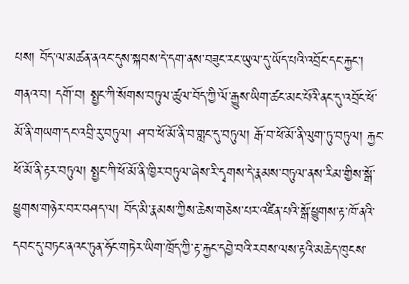པས། བོད་ལ་མཚན་ནའང་དུས་སྐབས་དེ་དག་ནས་བཟུང་རང་ཡུལ་དུ་ཡོད་པའི་འབྲོང་དང་རྐྱང་། གནའ་བ། དགོ་བ། སྤྱང་ཀི་སོགས་བཏུལ་ཚུལ་བོད་ཀྱི་ལོ་རྒྱུས་ཡིག་ཚང་མང་པོའི་ནང་དུ་འབྲོང་ཕོ་མོ་ནི་གཡག་དང་འབྲི་རུ་བཏུལ། ཤ་བ་ཕོ་མོ་ནི་བ་གླང་དུ་བཏུལ། རྒོ་བ་ཕོ་མོ་ནི་ལུག་ཏུ་བཏུལ། རྐྱང་ཕོ་མོ་ནི་རྟར་བཏུལ། སྤྱང་ཀི་ཕོ་མོ་ནི་ཁྱིར་བཏུལ་ཞེས་རི་དྭགས་དེ་རྣམས་བཏུལ་ནས་རིམ་གྱིས་སྒོ་ཕྱུགས་གཉེར་བར་བཤད་ལ། བོད་མི་རྣམས་ཀྱིས་ཆེས་གཅེས་པར་འཛིན་པའི་སྒོ་ཕྱུགས་རྟ་ཁོ་ནའི་དབང་དུ་བཏང་ནའང་ཏུན་ཧོང་གཏེར་ཡིག་ཁྲོད་ཀྱི་རྟ་རྐྱང་དབྱེ་བའི་རབས་ལས་རྟའི་མཆེད་ཁུངས་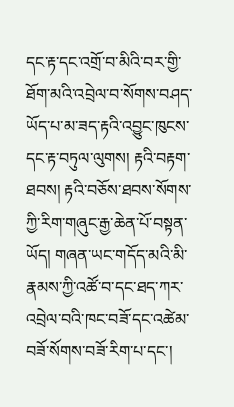དང་རྟ་དང་འགྲོ་བ་མིའི་བར་གྱི་ཐོག་མའི་འབྲེལ་བ་སོགས་བཤད་ཡོད་པ་མ་ཟད་རྟའི་འབྱུང་ཁུངས་དང་རྟ་བཏུལ་ལུགས། རྟའི་བརྟག་ཐབས། རྟའི་བཅོས་ཐབས་སོགས་ཀྱི་རིག་གཞུང་རྒྱ་ཆེན་པོ་བསྟན་ཡོད། གཞན་ཡང་གདོད་མའི་མི་རྣམས་ཀྱི་འཚོ་བ་དང་ཐད་ཀར་འབྲེལ་བའི་ཁང་བཟོ་དང་འཚེམ་བཟོ་སོགས་བཟོ་རིག་པ་དང་།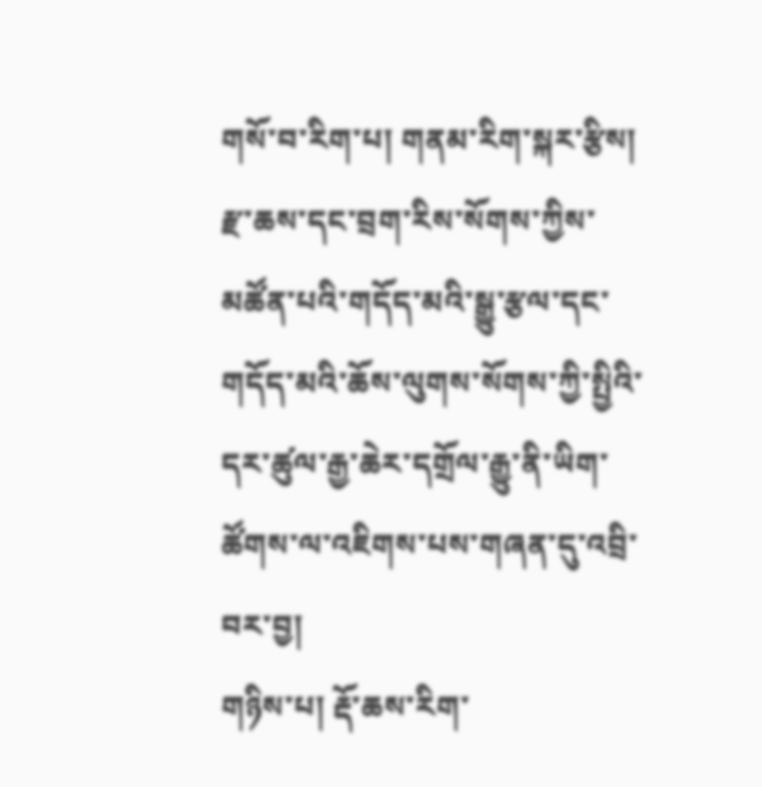གསོ་བ་རིག་པ། གནམ་རིག་སྐར་རྩིས། རྫ་ཆས་དང་བྲག་རིས་སོགས་ཀྱིས་མཚོན་པའི་གདོད་མའི་སྒྱུ་རྩལ་དང་གདོད་མའི་ཆོས་ལུགས་སོགས་ཀྱི་སྤྱིའི་དར་ཚུལ་རྒྱ་ཆེར་དགྲོལ་རྒྱུ་ནི་ཡིག་ཚོགས་ལ་འཇིགས་པས་གཞན་དུ་འབྲི་བར་བྱ།
གཉིས་པ། རྡོ་ཆས་རིག་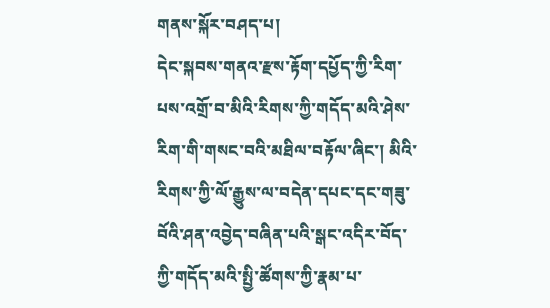གནས་སྐོར་བཤད་པ།
དེང་སྐབས་གནའ་རྫས་རྟོག་དཔྱོད་ཀྱི་རིག་པས་འགྲོ་བ་མིའི་རིགས་ཀྱི་གདོད་མའི་ཤེས་རིག་གི་གསང་བའི་མཐིལ་བརྟོལ་ཞིང་། མིའི་རིགས་ཀྱི་ལོ་རྒྱུས་ལ་བདེན་དཔང་དང་གཟུ་བོའི་ཤན་འབྱེད་བཞིན་པའི་སྒང་འདིར་བོད་ཀྱི་གདོད་མའི་སྤྱི་ཚོགས་ཀྱི་རྣམ་པ་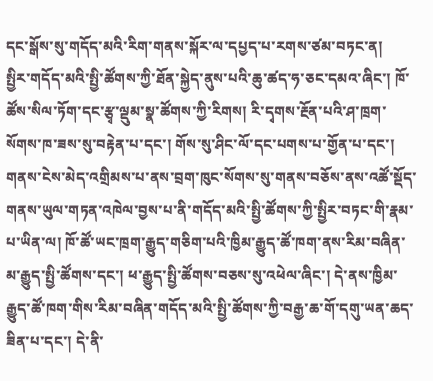དང་སྒོས་སུ་གདོད་མའི་རིག་གནས་སྐོར་ལ་དཔྱད་པ་རགས་ཙམ་བཏང་ན།
སྤྱིར་གདོད་མའི་སྤྱི་ཚོགས་ཀྱི་ཐོན་སྐྱེད་ནུས་པའི་ཆུ་ཚད་ཧ་ཅང་དམའ་ཞིང་། ཁོ་ཚོས་སིལ་ཏོག་དང་རྩྭ་ལྡུམ་སྣ་ཚོགས་ཀྱི་རིགས། རི་དྭགས་རྔོན་པའི་ཤ་ཁྲག་སོགས་ཁ་ཟས་སུ་བརྟེན་པ་དང་། གོས་སུ་ཤིང་ལོ་དང་པགས་པ་གྱོན་པ་དང་། གནས་ངེས་མེད་འགྲིམས་པ་ནས་བྲག་ཁུང་སོགས་སུ་གནས་བཅོས་ནས་འཚོ་སྡོད་གནས་ཡུལ་གཏན་འཁེལ་བྱས་པ་ནི་གདོད་མའི་སྤྱི་ཚོགས་ཀྱི་སྤྱིར་བཏང་གི་རྣམ་པ་ཡིན་ལ། ཁོ་ཚོ་ཡང་ཁྲག་རྒྱུད་གཅིག་པའི་ཁྱིམ་རྒྱུད་ཚོ་ཁག་ནས་རིམ་བཞིན་མ་རྒྱུད་སྤྱི་ཚོགས་དང་། ཕ་རྒྱུད་སྤྱི་ཚོགས་བཅས་སུ་འཕེལ་ཞིང་། དེ་ནས་ཁྱིམ་རྒྱུད་ཚོ་ཁག་གིས་རིམ་བཞིན་གདོད་མའི་སྤྱི་ཚོགས་ཀྱི་བརྒྱ་ཆ་གོ་དགུ་ཡན་ཆད་ཟིན་པ་དང་། དེ་ནི་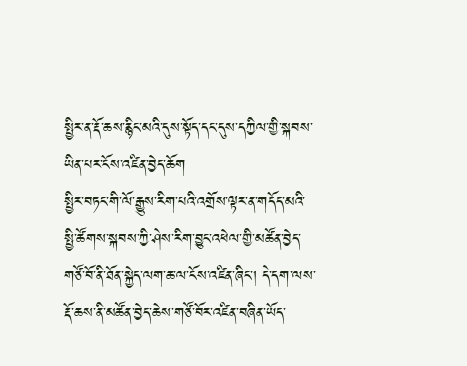སྤྱིར་ན་རྡོ་ཆས་རྙིང་མའི་དུས་སྟོད་དང་དུས་དཀྱིལ་གྱི་སྐབས་ཡིན་པར་ངོས་འཛིན་བྱེད་ཆོག
སྤྱིར་བཏང་གི་ལོ་རྒྱུས་རིག་པའི་འགྲོས་ལྟར་ན་གདོད་མའི་སྤྱི་ཚོགས་སྐབས་ཀྱི་ཤེས་རིག་བྱུང་འཕེལ་གྱི་མཚོན་བྱེད་གཙོ་བོ་ནི་ཐོན་སྐྱེད་ལག་ཆ་ལ་ངོས་འཛིན་ཞིང་། དེ་དག་ལས་རྡོ་ཆས་ནི་མཚོན་བྱེད་ཆེས་གཙོ་བོར་འཛིན་བཞིན་ཡོད་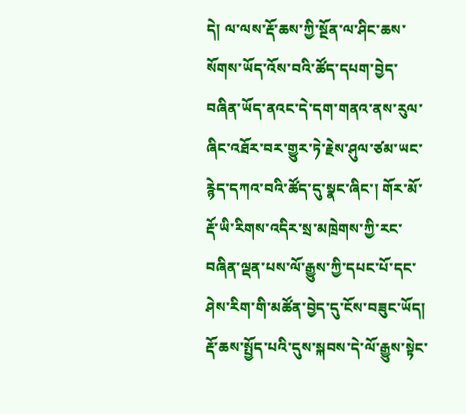དེ། ལ་ལས་རྡོ་ཆས་ཀྱི་སྔོན་ལ་ཤིང་ཆས་སོགས་ཡོད་འོས་བའི་ཚོད་དཔག་བྱེད་བཞིན་ཡོད་ནའང་དེ་དག་གནའ་ནས་རུལ་ཞིང་འཐོར་བར་གྱུར་ཏེ་རྗེས་ཤུལ་ཙམ་ཡང་རྙེད་དཀའ་བའི་ཚོད་དུ་སྣང་ཞིང་། གོར་མོ་རྡོ་ཡི་རིགས་འདིར་སྲ་མཁྲེགས་ཀྱི་རང་བཞིན་ལྡན་པས་ལོ་རྒྱུས་ཀྱི་དཔང་པོ་དང་ཤེས་རིག་གི་མཚོན་བྱེད་དུ་ངོས་བཟུང་ཡོད། རྡོ་ཆས་སྤྱོད་པའི་དུས་སྐབས་དེ་ལོ་རྒྱུས་སྟེང་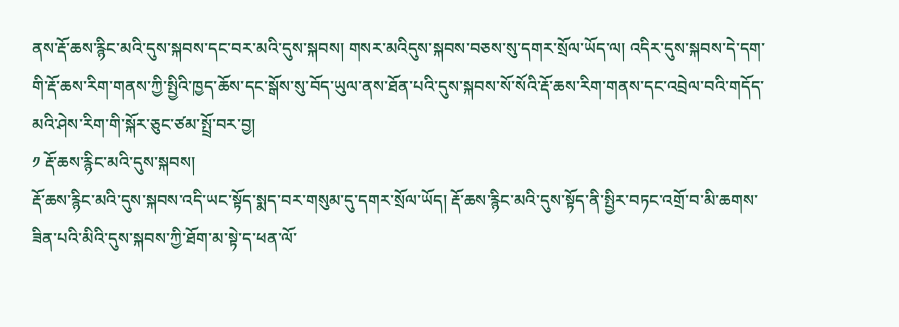ནས་རྡོ་ཆས་རྙིང་མའི་དུས་སྐབས་དང་བར་མའི་དུས་སྐབས། གསར་མའིདུས་སྐབས་བཅས་སུ་དགར་སྲོལ་ཡོད་ལ། འདིར་དུས་སྐབས་དེ་དག་གི་རྡོ་ཆས་རིག་གནས་ཀྱི་སྤྱིའི་ཁྱད་ཆོས་དང་སྒོས་སུ་བོད་ཡུལ་ནས་ཐོན་པའི་དུས་སྐབས་སོ་སོའི་རྡོ་ཆས་རིག་གནས་དང་འབྲེལ་བའི་གདོད་མའི་ཤེས་རིག་གི་སྐོར་ཅུང་ཙམ་སྤྲོ་བར་བྱ།
༡ རྡོ་ཆས་རྙིང་མའི་དུས་སྐབས།
རྡོ་ཆས་རྙིང་མའི་དུས་སྐབས་འདི་ཡང་སྟོད་སྨད་བར་གསུམ་དུ་དགར་སྲོལ་ཡོད། རྡོ་ཆས་རྙིང་མའི་དུས་སྟོད་ནི་སྤྱིར་བཏང་འགྲོ་བ་མི་ཆགས་ཟིན་པའི་མིའི་དུས་སྐབས་ཀྱི་ཐོག་མ་སྟེ་ད་ཕན་ལོ་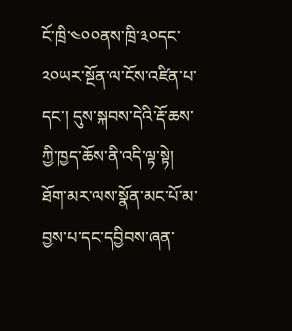ངོ་ཁྲི་༤༠༠ནས་ཁྲི་༣༠དང་༢༠ཡར་སྔོན་ལ་ངོས་འཛིན་པ་དང་། དུས་སྐབས་དེའི་རྡོ་ཆས་ཀྱི་ཁྱད་ཆོས་ནི་འདི་ལྟ་སྟེ། ཐོག་མར་ལས་སྣོན་མང་པོ་མ་བྱས་པ་དང་དབྱིབས་ཞན་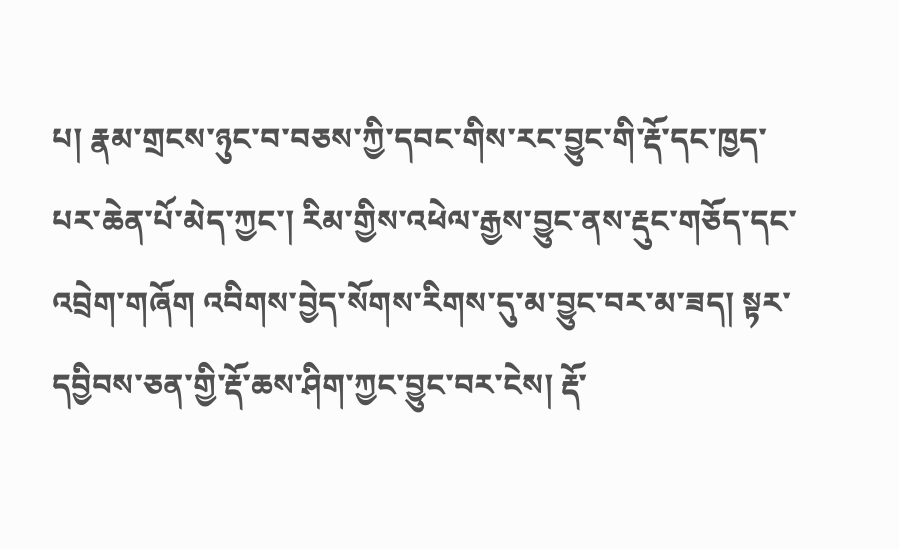པ། རྣམ་གྲངས་ཉུང་བ་བཅས་ཀྱི་དབང་གིས་རང་བྱུང་གི་རྡོ་དང་ཁྱད་པར་ཆེན་པོ་མེད་ཀྱང་། རིམ་གྱིས་འཕེལ་རྒྱས་བྱུང་ནས་རྡུང་གཅོད་དང་འབྲེག་གཞོག འབིགས་བྱེད་སོགས་རིགས་དུ་མ་བྱུང་བར་མ་ཟད། སྟར་དབྱིབས་ཅན་གྱི་རྡོ་ཆས་ཤིག་ཀྱང་བྱུང་བར་ངེས། རྡོ་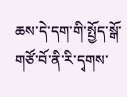ཆས་དེ་དག་གི་སྤྱོད་སྒོ་གཙོ་བོ་ནི་རི་དྭགས་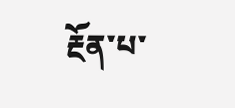རྔོན་པ་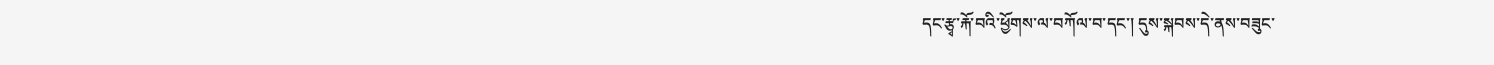དང་རྩྭ་རྐོ་བའི་ཕྱོགས་ལ་བཀོལ་བ་དང་། དུས་སྐབས་དེ་ནས་བཟུང་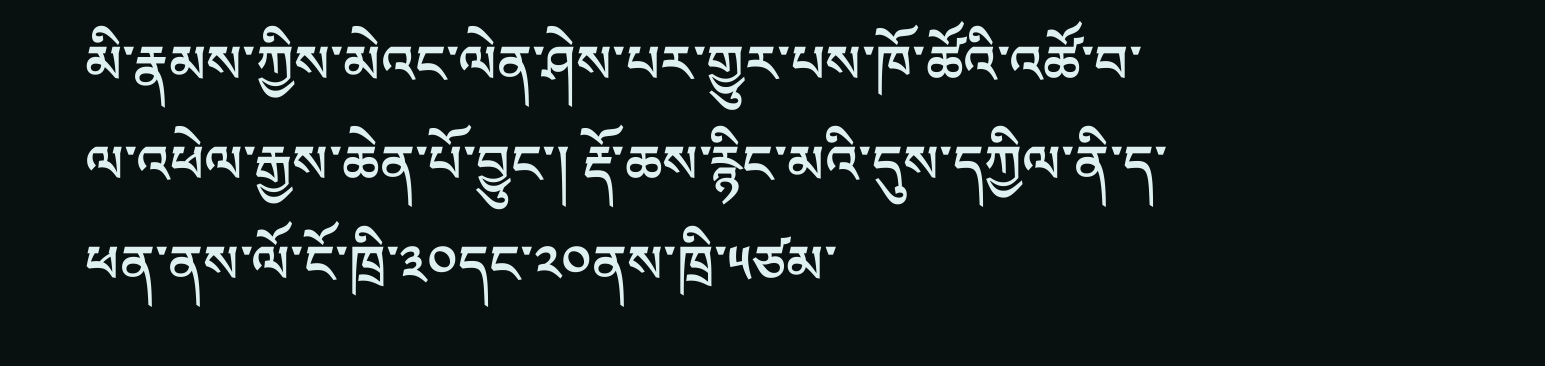མི་རྣམས་ཀྱིས་མེའང་ལེན་ཤེས་པར་གྱུར་པས་ཁོ་ཚོའི་འཚོ་བ་ལ་འཕེལ་རྒྱས་ཆེན་པོ་བྱུང་། རྡོ་ཆས་རྙིང་མའི་དུས་དཀྱིལ་ནི་ད་ཕན་ནས་ལོ་ངོ་ཁྲི་༣༠དང་༢༠ནས་ཁྲི་༥ཙམ་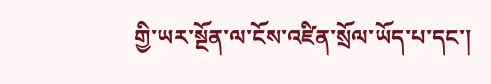གྱི་ཡར་སྔོན་ལ་ངོས་འཛིན་སྲོལ་ཡོད་པ་དང་།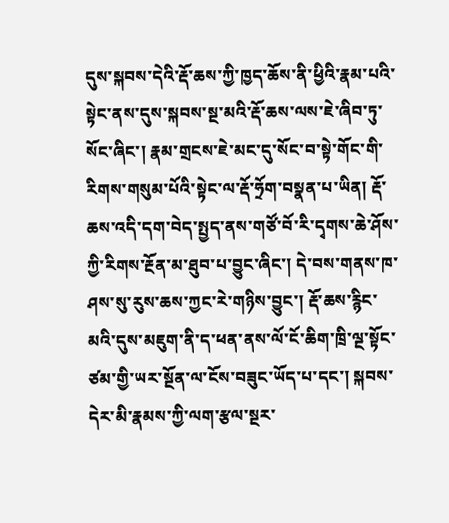དུས་སྐབས་དེའི་རྡོ་ཆས་ཀྱི་ཁྱད་ཆོས་ནི་ཕྱིའི་རྣམ་པའི་སྟེང་ནས་དུས་སྐབས་སྔ་མའི་རྡོ་ཆས་ལས་ཇེ་ཞིབ་ཏུ་སོང་ཞིང་། རྣམ་གྲངས་ཇེ་མང་དུ་སོང་བ་སྟེ་གོང་གི་རིགས་གསུམ་པོའི་སྟེང་ལ་རྡོ་ཧྲོག་བསྣན་པ་ཡིན། རྡོ་ཆས་འདི་དག་བེད་སྤྱད་ནས་གཙོ་བོ་རི་དྭགས་ཆེ་ཤོས་ཀྱི་རིགས་རྔོན་མ་ཐུབ་པ་བྱུང་ཞིང་། དེ་བས་གནས་ཁ་ཤས་སུ་རུས་ཆས་ཀྱང་རེ་གཉིས་བྱུང་། རྡོ་ཆས་རྙིང་མའི་དུས་མཇུག་ནི་ད་ཕན་ནས་ལོ་ངོ་ཆིག་ཁྲི་ལྔ་སྟོང་ཙམ་གྱི་ཡར་སྔོན་ལ་ངོས་བཟུང་ཡོད་པ་དང་། སྐབས་དེར་མི་རྣམས་ཀྱི་ལག་རྩལ་སྔར་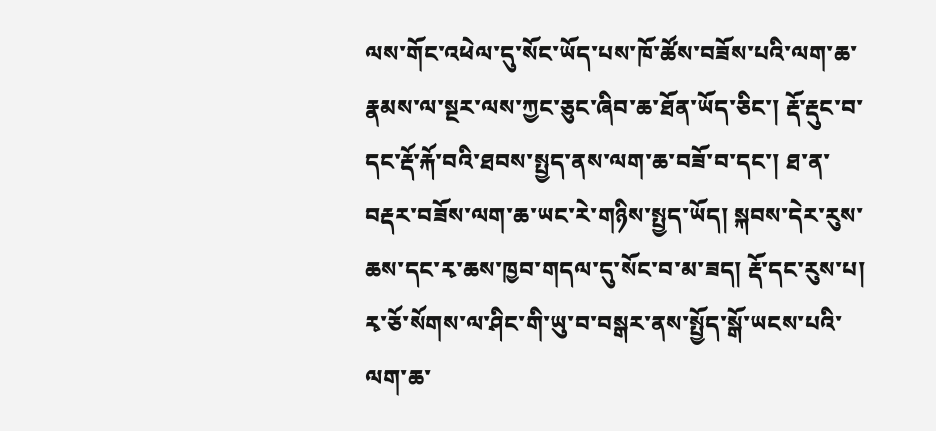ལས་གོང་འཕེལ་དུ་སོང་ཡོད་པས་ཁོ་ཚོས་བཟོས་པའི་ལག་ཆ་རྣམས་ལ་སྔར་ལས་ཀྱང་ཅུང་ཞིབ་ཆ་ཐོན་ཡོད་ཅིང་། རྡོ་རྡུང་བ་དང་རྡོ་རྐོ་བའི་ཐབས་སྤྱད་ནས་ལག་ཆ་བཟོ་བ་དང་། ཐ་ན་བརྡར་བཟོས་ལག་ཆ་ཡང་རེ་གཉིས་སྤྱད་ཡོད། སྐབས་དེར་རུས་ཆས་དང་རྭ་ཆས་ཁྱབ་གདལ་དུ་སོང་བ་མ་ཟད། རྡོ་དང་རུས་པ། རྭ་ཅོ་སོགས་ལ་ཤིང་གི་ཡུ་བ་བསྒར་ནས་སྤྱོད་སྒོ་ཡངས་པའི་ལག་ཆ་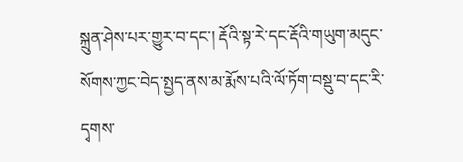སྐྲུན་ཤེས་པར་གྱུར་བ་དང་། རྡོའི་སྟ་རེ་དང་རྡོའི་གཡུག་མདུང་སོགས་ཀྱང་བེད་སྤྱད་ནས་མ་རྨོས་པའི་ལོ་ཏོག་བསྡུ་བ་དང་རི་དྭགས་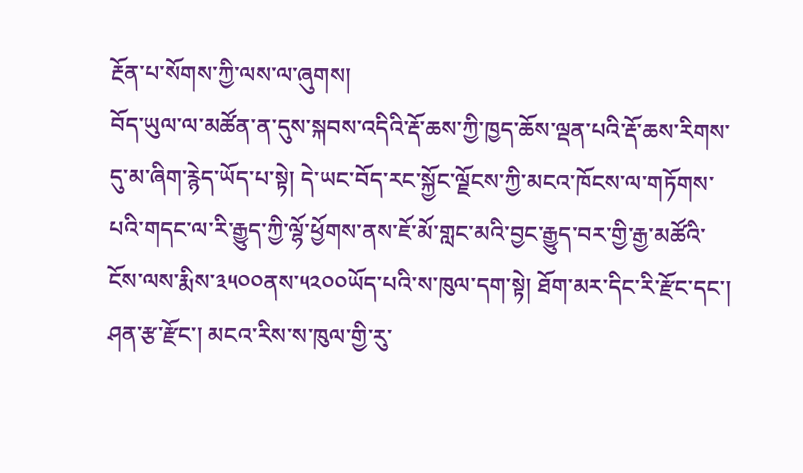རྔོན་པ་སོགས་ཀྱི་ལས་ལ་ཞུགས།
བོད་ཡུལ་ལ་མཚོན་ན་དུས་སྐབས་འདིའི་རྡོ་ཆས་ཀྱི་ཁྱད་ཆོས་ལྡན་པའི་རྡོ་ཆས་རིགས་དུ་མ་ཞིག་རྙེད་ཡོད་པ་སྟེ། དེ་ཡང་བོད་རང་སྐྱོང་ལྗོངས་ཀྱི་མངའ་ཁོངས་ལ་གཏོགས་པའི་གདང་ལ་རི་རྒྱུད་ཀྱི་ལྷོ་ཕྱོགས་ནས་ཇོ་མོ་གླང་མའི་བྱང་རྒྱུད་བར་གྱི་རྒྱ་མཚོའི་ངོས་ལས་རྨིས་༣༥༠༠ནས་༥༢༠༠ཡོད་པའི་ས་ཁུལ་དག་སྟེ། ཐོག་མར་དིང་རི་རྫོང་དང་། ཤན་རྩ་རྫོང་། མངའ་རིས་ས་ཁུལ་གྱི་རུ་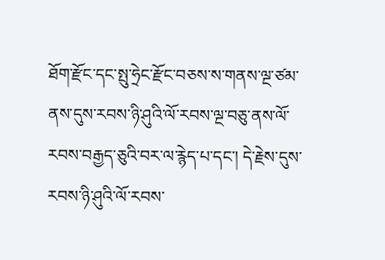ཐོག་རྫོང་དང་སྤུ་ཧྲེང་རྫོང་བཅས་ས་གནས་ལྔ་ཙམ་ནས་དུས་རབས་ཉི་ཤུའི་ལོ་རབས་ལྔ་བཅུ་ནས་ལོ་རབས་བརྒྱད་ཅུའི་བར་ལ་རྙེད་པ་དང་། དེ་རྗེས་དུས་རབས་ཉི་ཤུའི་ལོ་རབས་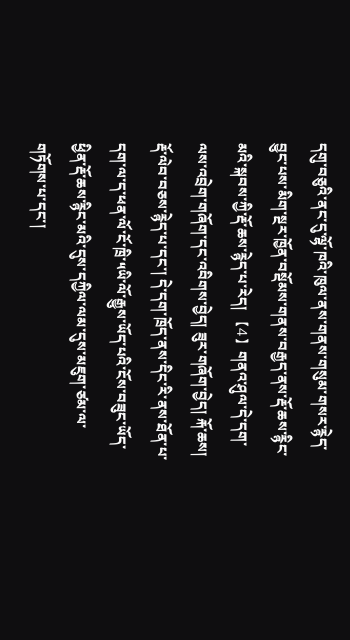དགུ་བཅུའི་ནང་དུ་ལྷོ་ཁའི་ཁུལ་ནས་གནས་གསུམ་གསར་རྙེད་བྱུང་པས་མིག་སྔར་ཁྱོན་བསྡོམས་གནས་བརྒྱད་ནས་རྡོ་ཆས་རྙིང་མའི་སྐབས་ཀྱི་རྡོ་ཆས་རྙེད་པ་རེད། 【4】གནའ་ཤུལ་དེ་དག་ལས་འབྲེག་གཞོག་དང་འབིགས་བྱེད། ཟུར་གཞོག་བྱེད། རྐོ་ཆས། རྡོ་ལེབ་བཅས་རྙེད་པ་དང་། དེ་དག་ཁྲོད་ནས་དིང་རི་ནས་ཐོན་པ་དག་ལ་ད་ཕན་ལོ་ངོ་ཁྲི་༥ཡི་ལོ་རྒྱུས་ཡོད་པའི་ངོས་བཟུང་ཡོད་ཕྱིན་རྡོ་ཆས་རྙིང་མའི་དུས་དཀྱིལ་ལམ་དུས་མཇུག་ཙམ་ལ་གཏོགས་པ་དང་།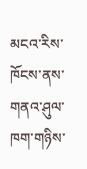མངའ་རིས་ཁོངས་ནས་གནའ་ཤུལ་ཁག་གཉིས་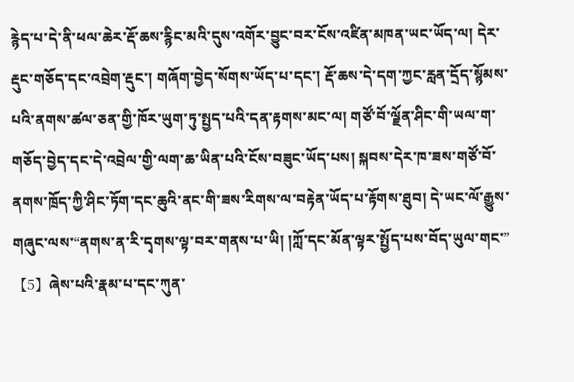རྙེད་པ་དེ་ནི་ཕལ་ཆེར་རྡོ་ཆས་རྙིང་མའི་དུས་འགོར་བྱུང་བར་ངོས་འཛིན་མཁན་ཡང་ཡོད་ལ། དེར་རྡུང་གཅོད་དང་འབྲེག་རྡུང་། གཞོག་བྱེད་སོགས་ཡོད་པ་དང་། རྡོ་ཆས་དེ་དག་ཀྱང་རླན་དྲོད་སྙོམས་པའི་ནགས་ཚལ་ཅན་གྱི་ཁོར་ཡུག་ཏུ་སྤྱད་པའི་དན་རྟགས་མང་ལ། གཙོ་བོ་ལྗོན་ཤིང་གི་ཡལ་ག་གཅོད་བྱེད་དང་དེ་འབྲེལ་གྱི་ལག་ཆ་ཡིན་པའི་ངོས་བཟུང་ཡོད་པས། སྐབས་དེར་ཁ་ཟས་གཙོ་བོ་ནགས་ཁྲོད་ཀྱི་ཤིང་ཏོག་དང་ཆུའི་ནང་གི་ཟས་རིགས་ལ་བརྟེན་ཡོད་པ་རྟོགས་ཐུབ། དེ་ཡང་ལོ་རྒྱུས་གཞུང་ལས་“ནགས་ན་རི་དྭགས་ལྟ་བར་གནས་པ་ཡི། །ཀློ་དང་མོན་ལྟར་སྤྱོད་པས་བོད་ཡུལ་གང་” 【5】ཞེས་པའི་རྣམ་པ་དང་ཀུན་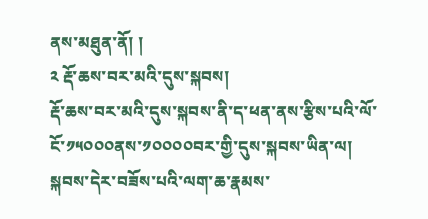ནས་མཐུན་ནོ། །
༢ རྡོ་ཆས་བར་མའི་དུས་སྐབས།
རྡོ་ཆས་བར་མའི་དུས་སྐབས་ནི་ད་ཕན་ནས་རྩིས་པའི་ལོ་ངོ་༡༥༠༠༠ནས་༡༠༠༠༠བར་གྱི་དུས་སྐབས་ཡིན་ལ། སྐབས་དེར་བཟོས་པའི་ལག་ཆ་རྣམས་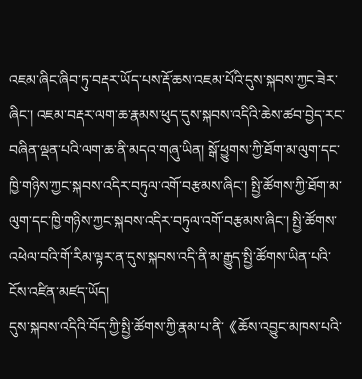འཇམ་ཞིང་ཞིབ་ཏུ་བརྡར་ཡོད་པས་རྡོ་ཆས་འཇམ་པོའི་དུས་སྐབས་ཀྱང་ཟེར་ཞིང་། འཇམ་བརྡར་ལག་ཆ་རྣམས་ཕུད་དུས་སྐབས་འདིའི་ཆེས་ཚབ་བྱེད་རང་བཞིན་ལྡན་པའི་ལག་ཆ་ནི་མདའ་གཞུ་ཡིན། སྒོ་ཕྱུགས་ཀྱི་ཐོག་མ་ལུག་དང་ཁྱི་གཉིས་ཀྱང་སྐབས་འདིར་བཏུལ་འགོ་བརྩམས་ཞིང་། སྤྱི་ཚོགས་ཀྱི་ཐོག་མ་ལུག་དང་ཁྱི་གཉིས་ཀྱང་སྐབས་འདིར་བཏུལ་འགོ་བརྩམས་ཞིང་། སྤྱི་ཚོགས་འཕེལ་བའི་གོ་རིམ་ལྟར་ན་དུས་སྐབས་འདི་ནི་མ་རྒྱུད་སྤྱི་ཚོགས་ཡིན་པའི་ངོས་འཛིན་མཛད་ཡོད།
དུས་སྐབས་འདིའི་བོད་ཀྱི་སྤྱི་ཚོགས་ཀྱི་རྣམ་པ་ནི་《ཆོས་འབྱུང་མཁས་པའི་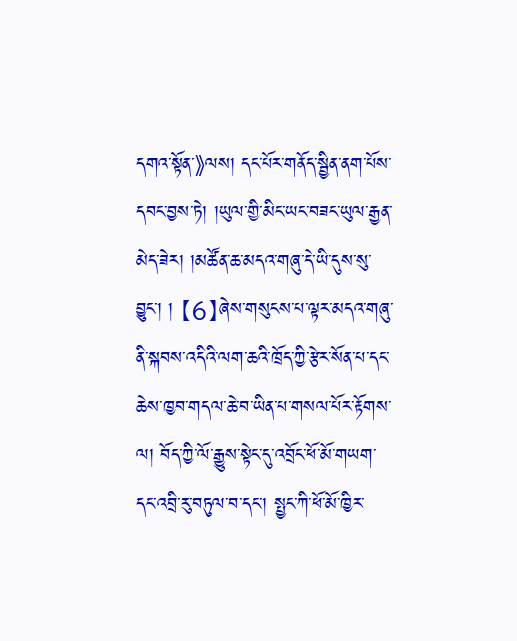དགའ་སྟོན་》ལས། དང་པོར་གནོད་སྦྱིན་ནག་པོས་དབང་བྱས་ཏེ། །ཡུལ་གྱི་མིང་ཡང་བཟང་ཡུལ་རྒྱན་མེད་ཟེར། །མཚོན་ཆ་མདའ་གཞུ་དེ་ཡི་དུས་སུ་བྱུང་། ། 【6】ཞེས་གསུངས་པ་ལྟར་མདའ་གཞུ་ནི་སྐབས་འདིའི་ལག་ཆའི་ཁྲོད་ཀྱི་རྩེར་སོན་པ་དང་ཆེས་ཁྱབ་གདལ་ཆེ་བ་ཡིན་པ་གསལ་པོར་རྟོགས་ལ། བོད་ཀྱི་ལོ་རྒྱུས་སྟེང་དུ་འབྲོང་ཕོ་མོ་གཡག་དང་འབྲི་རུ་བཏུལ་བ་དང་། སྤྱང་ཀི་ཕོ་མོ་ཁྱིར་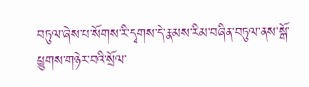བཏུལ་ཞེས་པ་སོགས་རི་དྭགས་དེ་རྣམས་རིམ་བཞིན་བཏུལ་ནས་སྒོ་ཕྱུགས་གཉེར་བའི་སྲོལ་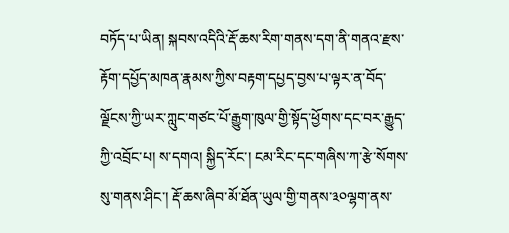བཏོད་པ་ཡིན། སྐབས་འདིའི་རྡོ་ཆས་རིག་གནས་དག་ནི་གནའ་རྫས་རྟོག་དཔྱོད་མཁན་རྣམས་ཀྱིས་བརྟག་དཔྱད་བྱས་པ་ལྟར་ན་བོད་ལྗོངས་ཀྱི་ཡར་ཀླུང་གཙང་པོ་རྒྱུག་ཁུལ་གྱི་སྟོད་ཕྱོགས་དང་བར་རྒྱུད་ཀྱི་འབྲོང་པ། ས་དགའ། སྐྱིད་རོང་། ངམ་རིང་དང་གཞིས་ཀ་རྩེ་སོགས་སུ་གནས་ཤིང་། རྡོ་ཆས་ཞིབ་མོ་ཐོན་ཡུལ་གྱི་གནས་༣༠ལྷག་ནས་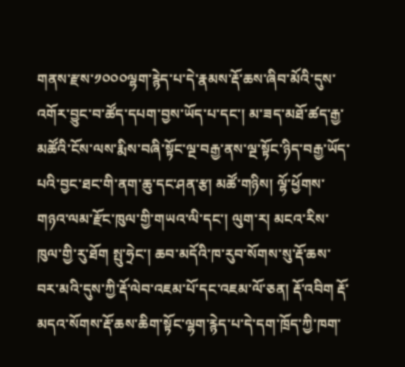གནས་རྫས་༡༠༠༠ལྷག་རྙེད་པ་དེ་རྣམས་རྡོ་ཆས་ཞིབ་མོའི་དུས་འགོར་བྱུང་བ་ཚོད་དཔག་བྱས་ཡོད་པ་དང་། མ་ཟད་མཐོ་ཚད་རྒྱ་མཚོའི་ངོས་ལས་རྨིས་བཞི་སྟོང་ལྔ་བརྒྱ་ནས་ལྔ་སྟོང་ཉིད་བརྒྱ་ཡོད་པའི་བྱང་ཐང་གི་ནག་ཆུ་དང་ཤན་རྩ། མཚོ་གཉིས། ལྷོ་ཕྱོགས་གཉའ་ལམ་རྫོང་ཁུལ་གྱི་གཡའ་ལི་དང་། ལུག་ར། མངའ་རིས་ཁུལ་གྱི་རུ་ཐོག སྤུ་ཧྲེང་། ཆབ་མདོའི་ཁ་རུབ་སོགས་སུ་རྡོ་ཆས་བར་མའི་དུས་ཀྱི་རྡོ་ལེབ་འཇམ་པོ་དང་འཇམ་ལོ་ཅན། རྡོ་འབིག རྡོ་མདའ་སོགས་རྡོ་ཆས་ཆིག་སྟོང་ལྷག་རྙེད་པ་དེ་དག་ཁྲོད་ཀྱི་ཁག་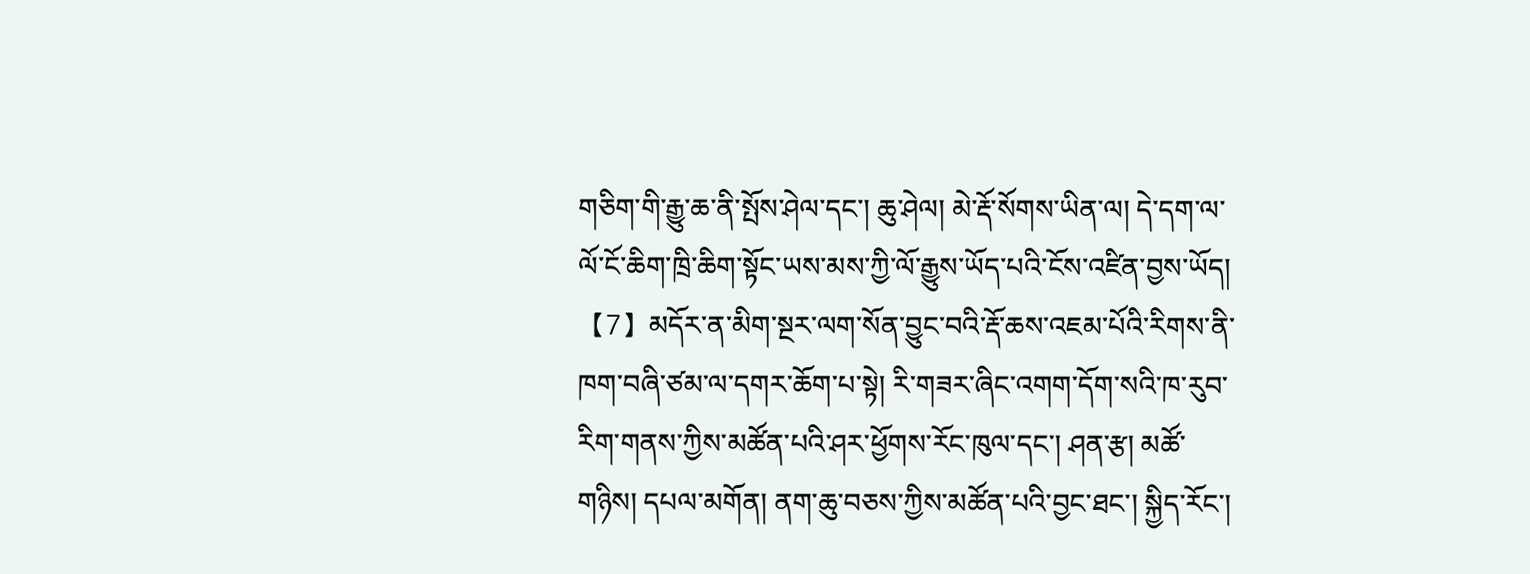གཅིག་གི་རྒྱུ་ཆ་ནི་སྤོས་ཤེལ་དང་། ཆུ་ཤེལ། མེ་རྡོ་སོགས་ཡིན་ལ། དེ་དག་ལ་ལོ་ངོ་ཆིག་ཁྲི་ཆིག་སྟོང་ཡས་མས་ཀྱི་ལོ་རྒྱུས་ཡོད་པའི་ངོས་འཛིན་བྱས་ཡོད། 【7】མདོར་ན་མིག་སྔར་ལག་སོན་བྱུང་བའི་རྡོ་ཆས་འཇམ་པོའི་རིགས་ནི་ཁག་བཞི་ཙམ་ལ་དགར་ཆོག་པ་སྟེ། རི་གཟར་ཞིང་འགག་དོག་སའི་ཁ་རུབ་རིག་གནས་ཀྱིས་མཚོན་པའི་ཤར་ཕྱོགས་རོང་ཁུལ་དང་། ཤན་རྩ། མཚོ་གཉིས། དཔལ་མགོན། ནག་ཆུ་བཅས་ཀྱིས་མཚོན་པའི་བྱང་ཐང་། སྐྱིད་རོང་།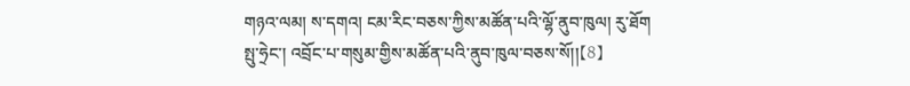གཉའ་ལམ། ས་དགའ། ངམ་རིང་བཅས་ཀྱིས་མཚོན་པའི་ལྷོ་ནུབ་ཁུལ། རུ་ཐོག སྤུ་ཧྲེང་། འབྲོང་པ་གསུམ་གྱིས་མཚོན་པའི་ནུབ་ཁུལ་བཅས་སོ།།【8】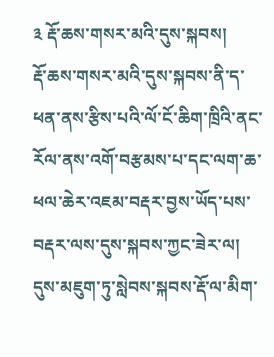༣ རྡོ་ཆས་གསར་མའི་དུས་སྐབས།
རྡོ་ཆས་གསར་མའི་དུས་སྐབས་ནི་ད་ཕན་ནས་རྩིས་པའི་ལོ་ངོ་ཆིག་ཁྲིའི་ནང་རོལ་ནས་འགོ་བརྩམས་པ་དང་ལག་ཆ་ཕལ་ཆེར་འཇམ་བརྡར་བྱས་ཡོད་པས་བརྡར་ལས་དུས་སྐབས་ཀྱང་ཟེར་ལ། དུས་མཇུག་ཏུ་སླེབས་སྐབས་རྡོ་ལ་མིག་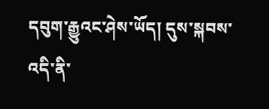དབུག་རྒྱུའང་ཤེས་ཡོད། དུས་སྐབས་འདི་ནི་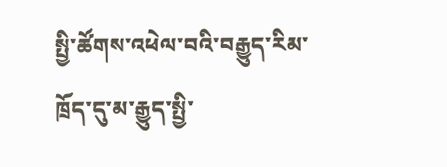སྤྱི་ཚོགས་འཕེལ་བའི་བརྒྱུད་རིམ་ཁྲོད་དུ་མ་རྒྱུད་སྤྱི་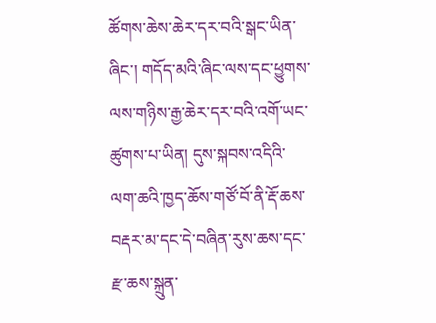ཚོགས་ཆེས་ཆེར་དར་བའི་སྒང་ཡིན་ཞིང་། གདོད་མའི་ཞིང་ལས་དང་ཕྱུགས་ལས་གཉིས་རྒྱ་ཆེར་དར་བའི་འགོ་ཡང་ཚུགས་པ་ཡིན། དུས་སྐབས་འདིའི་ལག་ཆའི་ཁྱད་ཆོས་གཙོ་བོ་ནི་རྡོ་ཆས་བརྡར་མ་དང་དེ་བཞིན་རུས་ཆས་དང་རྫ་ཆས་སྐྲུན་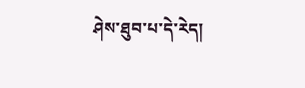ཤེས་ཐུབ་པ་དེ་རེད།